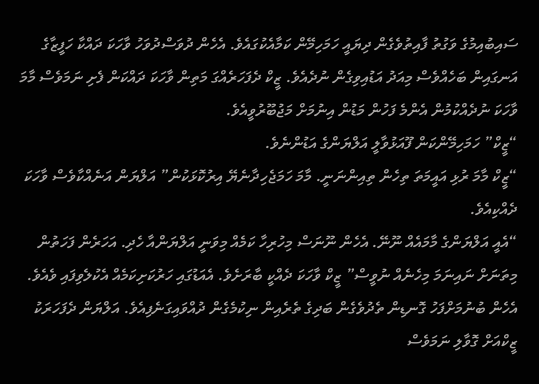ސައިބުއިމުގެ ވަގުތު ފާއިތުވެގެން ދިޔައީ ހަމަހިމޭން ކަމާއެކުގައެވެ. އެހެން ދުވަސްދުވަހު ވާހަކަ ދައްކާ ހަފީޒާގެ އަނގައިން ބަހެއްވެސް މިއަދު އަޑުއިވިގެން ނުދެއެވެ. ޒީކް ދެފަހަރެއްގަ މަތިން ވާހަކަ ދައްކަން ފެށި ނަމަވެސް މާމަ ވާހަކަ ނުދެއްކުމުން އެންމެ ފަހުން މަޑުން އިނުމަށް މަޖުބޫރުވީއެވެ.
“ޒީކް” ހަމަހިމޭންކަން ފޫއަޅުވާލީ އަލްޔަންގެ އަޑުންނެވެ.
“ޒީކް މާމަ ރުޅި އައީމަތަ ތިހެން ތިއިންނަނީ. މާމަ ހަމަޖެހިދާނެޔޭ އިރުކޮޅަކުން” އަލްޔަން އަނެއްކާވެސް ވާހަކަ ދެއްކިއެވެ.
“އެއީ އަލްޔަންގެ މާމައެއް ނޫނޭ. އެހެން ނޫނަސް މިހުރިހާ ކަމެއް މިވަނީ އަލްޔަންއާ ހެދި. އަހަރެން ފަހަތުން މިތަނަށް ނައިނަމަ މިހެނެއް ނުވީސް” ޒީކް ވާހަކަ ދެއްކީ ބާރަށެވެ. އެއަޑުގައި ހަރުކަށިކަމެއް އެކުލެވިފައި ވެއެވެ. އެހެން ބުނުމަށްފަހު ގޮނޑިން ތެދުވެގެން ބަދިގެ ތެރެއިން ނިކުމެގެން ދުއްވައިގަނެފިއެވެ. އަލްޔަން ދެފަހަރަކު ޒީކްއަށް ގޮވާލި ނަމަވެސް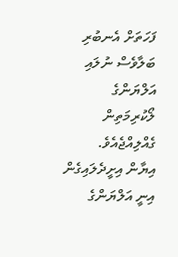ފަހަތަށް އެނބުރި ބަލާވެސް ނުލައި އަލްޔަންގެ ލޯކުރިމަތިން ގެއްލިއްޖެއެވެ.
އިޔާން އިށީދެލައިގެން އިނީ އަލްޔަންގެ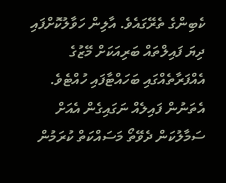ކެބިންގެ ތެރޭގައެވެ. އާލިން ހަވާލުކޮށްފައި ދިޔަ ފައިލްތައް ބަރިއަކަށް މޭޒުގެ އެއްފަރާތެއްގައި ބަހައްޓާފައި ހުއްޓެވެ. އެތަނުން ފައިލެއް ނަގައިގެން އެއަށް ސަމާލުކަން ދެވޭތޯ މަސައްކަތް ކުރަމުން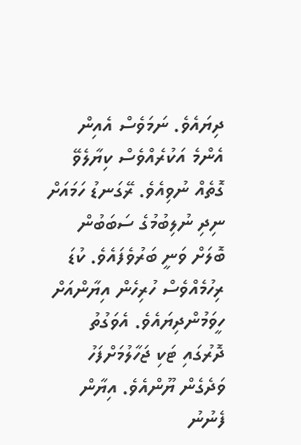ދިޔައެވެ. ނަމަވެސް އެއިން އެންމެ އަކުރެއްވެސް ކިޔާލެވޭ ގޮތެއް ނުވިއެވެ. ރޭގަނޑު ހަމައަށް ނިދި ނުލިބުމުގެ ސަބަބުން ބޮލަށް ވަނީ ބަރުވެފައެވެ. ކުޑަ ރިހުމެއްވެސް ހުރިހެން އިޔާންއަށް ހީވަމުންދިޔައެވެ. އެވަގުތު ދޮރުގައި ޓަކި ޖަހާލުމަށްފަހު ވަދެގެން ޔޫންއެވެ. އިޔާން ފެނުނު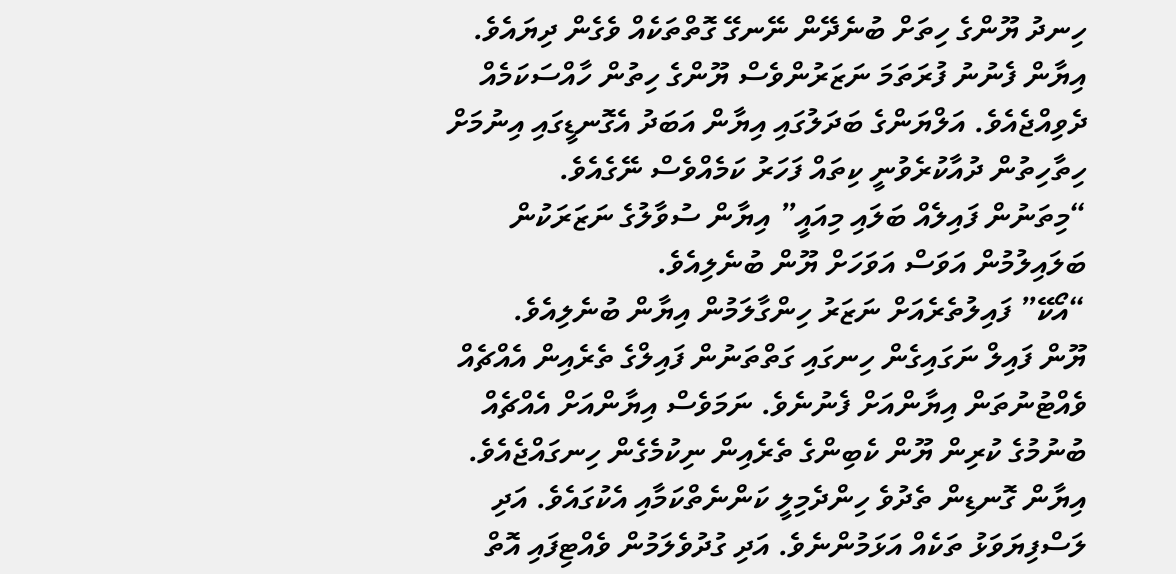ހިނދު ޔޫންގެ ހިތަށް ބުނެދޭން ނޭނގޭ ގޮތްތަކެއް ވެގެން ދިޔައެވެ. އިޔާން ފެނުނު ފުރަތަމަ ނަޒަރުންވެސް ޔޫންގެ ހިތުން ހާއްސަކަމެއް ދެވިއްޖެއެވެ. އަލްޔަންގެ ބަދަލުގައި އިޔާން އަބަދު އެގޮނޑީގައި އިނުމަށް ހިތާހިތުން ދުއާކުރެވުނީ ކިތައް ފަހަރު ކަމެއްވެސް ނޭގެއެވެ.
“މިތަނުން ފައިލެއް ބަލައި މިއައީ” އިޔާން ސުވާލުގެ ނަޒަރަކުން ބަލައިލުމުން އަވަސް އަވަހަށް ޔޫން ބުނެލިއެވެ.
“އޯކޭ” ފައިލުތެރެއަށް ނަޒަރު ހިންގާލަމުން އިޔާން ބުނެލިއެވެ.
ޔޫން ފައިލް ނަގައިގެން ހިނގައި ގަތްތަނުން ފައިލްގެ ތެރެއިން އެއްޗެއް ވެއްޓުނުތަން އިޔާންއަށް ފެނުނެވެ. ނަމަވެސް އިޔާންއަށް އެއްޗެއް ބުނުމުގެ ކުރިން ޔޫން ކެބިންގެ ތެރެއިން ނިކުމެގެން ހިނގައްޖެއެވެ. އިޔާން ގޮނޑިން ތެދުވެ ހިންދެމިލީ ކަންނެތްކަމާއި އެކުގައެވެ. އަދި ލަސްފިޔަވަޅު ތަކެއް އަޅަމުންނެވެ. އަދި ގުދުވެލަމުން ވެއްޓިފައި އޮތް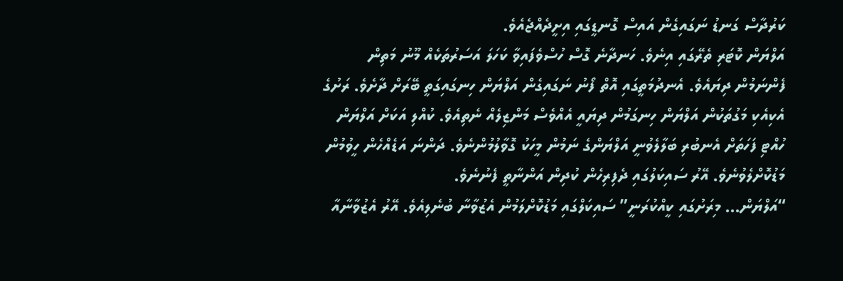ކަރުދާސް ގަނޑު ނަގައިގެން އައިސް ގޮނޑީގައި އިށީދެއްޖެއެވެ.
އަލްޔަން ކޮޓަރި ތެރޭގައި އިނެވެ. ހަނދާނެ ގޮސް ހުސްވެފައިވާ ކަހަލަ އަސަރުތަކެއް މޫނު މަތިން ފެންނަމުން ދިޔައެވެ. އެނދުމަތީގައި އޮތް ފޯނު ނަގައިގެން އަލްޔަން ހިނގައިގަތީ ބޭރަށް ދާށެވެ. ރަށުގެ އެކިއެކި މަގުތަކުން އަލްޔަން ހިނގަމުން ދިޔައީ އެއްވެސް މަންޒިލެއް ނެތިއެވެ. ކުއްލި އަކަށް އަލްޔަން ހުއްޓި ފަހަތަށް އެނބުރި ބަލާލެވުނީ އަލްޔަންގެ ނަމުން މީހަކު ގޮވާލުމުންނެވެ. ދަންނަ އަޑެއްހެން ހީވުމުން މަޑުކޮށްލެވުނެވެ. އޭރު ސައިކަލުގައި ދެފިރިހެން ކުދިން އަންނާތީ ފެނުނެވެ.
“އަލްޔަން… މިރަށުގައި ކީއްކުރަނީ” ސައިކަލްގައި މަޑުކޮށްލަމުން އެޒުވާނާ ބުނެލިއެވެ. އޭރު އެޒުވާނާއާ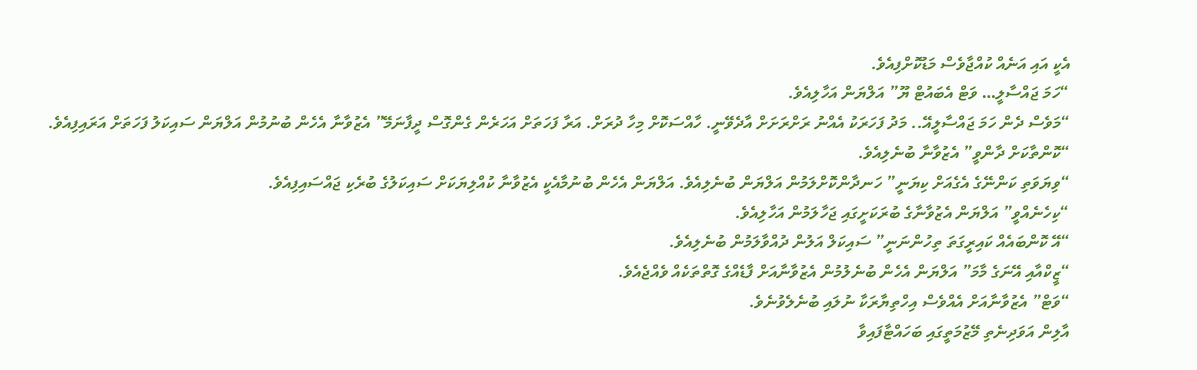އެކީ އައި އަނެއް ކުއްޖާވެސް މަޑުކޮށްފިއެވެ.
“ހަމަ ޖައްސާލީ… ވަޓް އެބައުޓް ޔޫ” އަލްޔަން އަހާލިއެވެ.
“މަވެސް ދެން ހަމަ ޖައްސާލީއޭ.. މަދު ފަހަރަކު އެއްނު ރަށްރަށަށް އާދެވޭނީ. ހާއްސަކޮށް މިހާ ދުރަށް. އަރާ ފަހަތަށް އަހަރެން ގެންގޮސް ދީފާނަމޭ” އެޒުވާނާ އެހެން ބުނުމުން އަލްޔަން ސައިކަލު ފަހަތަށް އަރައިފިއެވެ.
“ކޮންތާކަށް ދާންވީ” އެޒުވާނާ ބުނެލިއެވެ.
“ވިޔަވަތި ކަންނޭގެ އެގެއަށް ކިޔަނީ” ހަނދާންކޮށްލަމުން އަލްޔަން ބުނެލިއެވެ. އަލްޔަން އެހެން ބުނުމާއެކީ އެޒުވާނާ ކުއްލިޔަކަށް ސައިކަލުގެ ބުރެކި ޖައްސައިފިއެވެ.
“ކިހެނެއްވީ” އަލްޔަން އެޒުވާނާގެ ބުރަކަށީގައި ޖަހާލަމުން އަހާލިއެވެ.
“އޭ ކޮންބައެއް ކައިރީގަތަ ތިހުންނަނީ” ސައިކަލް އަލުން ދުއްވާލަމުން ބުނެލިއެވެ.
“ޒީކްއާއި އޭނަގެ މާމަ” އަލްޔަން އެހެން ބުނެލުމުން އެޒުވާނާއަށް ފާޑެއްގެ ގޮތްތަކެއް ވެއްޖެއެވެ.
“ވަޓް” އެޒުވާނާއަށް އެއްވެސް އިހްތިޔާރަކާ ނުލައި ބުނެލެވުނެވެ.
އާލިން އަވަދިނެތި މޭޒުމަތީގައި ބަހައްޓާފައިވާ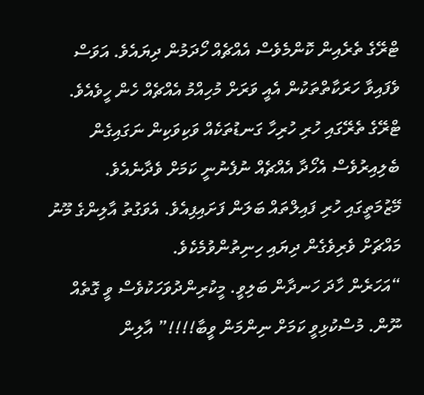ޓްރޭގެ ތެރެއިން ކޮންމެވެސް އެއްޗެއް ހޯދަމުން ދިޔައެވެ. އަވަސް ވެފައިވާ ހަރަކާތްތަކުން އެއީ ވަރަށް މުހިއްމު އެއްޗެއް ހެން ހީވެއެވެ. ޓްރޭގެ ތެރޭގައި ހުރި ހުރިހާ ގަނޑުތަކެއް ވަކިވަކިން ނަގައިގެން ބެލިއިރުވެސް އެހޯދާ އެއްޗެއް ނުފެނުނީ ކަމަށް ވެދާނެއެވެ. މޭޒުމަތީގައި ހުރި ފައިލްތައް ބަލަން ފަށައިފިއެވެ. އެވަގުތު އާލިންގެ މޫނު މައްޗަށް ވެރިވެގެން ދިޔައި ހިނިތުންވުމެކެވެ.
“އަހަރެން ހާދަ ހަނދާން ބަލިވީ. މީކުރިންދުވަހަކުވެސް ވީ ގޮތެއް ނޫން. މުސްކުޅިވީ ކަމަށް ނިންމަން ވީބާ!!!!” އާލިން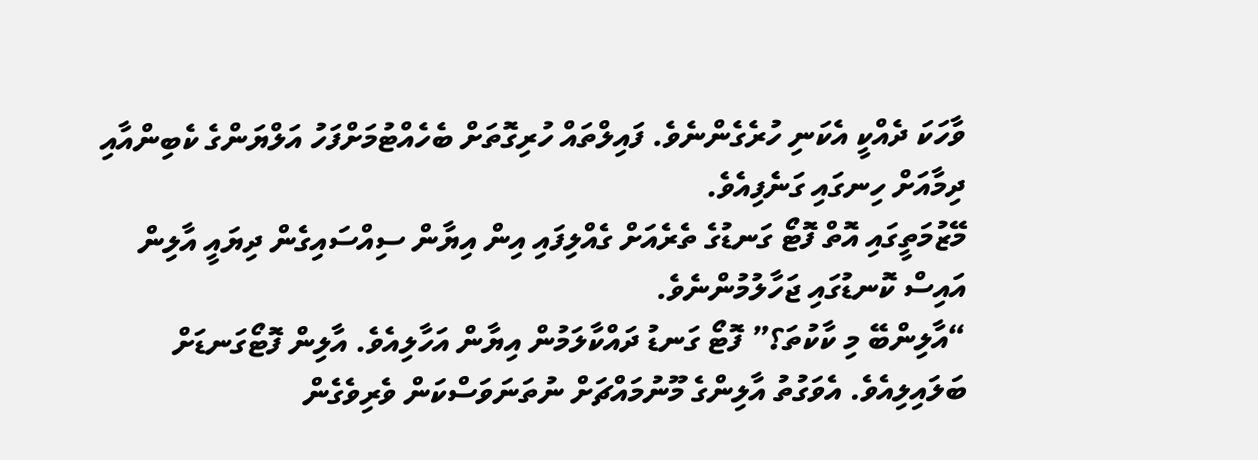ވާހަކަ ދެއްކީ އެކަނި ހުރެގެންނެވެ. ފައިލްތައް ހުރިގޮތަށް ބެހެއްޓުމަށްފަހު އަލްޔަންގެ ކެބިންއާއި ދިމާއަށް ހިނގައި ގަނެފިއެވެ.
މޭޒުމަތީގައި އޮތް ފޮޓޯ ގަނޑުގެ ތެރެއަށް ގެއްލިފައި އިން އިޔާން ސިއްސައިގެން ދިޔައީ އާލިން އައިސް ކޮނޑުގައި ޖަހާލުމުންނެވެ.
“އާލިންބޭ މި ކާކުތަ؟” ފޮޓޯ ގަނޑު ދައްކާލަމުން އިޔާން އަހާލިއެވެ. އާލިން ފޮޓޯގަނޑަށް ބަލައިލިއެވެ. އެވަގުތު އާލިންގެ މޫނުމައްޗަށް ނުތަނަވަސްކަން ވެރިވެގެން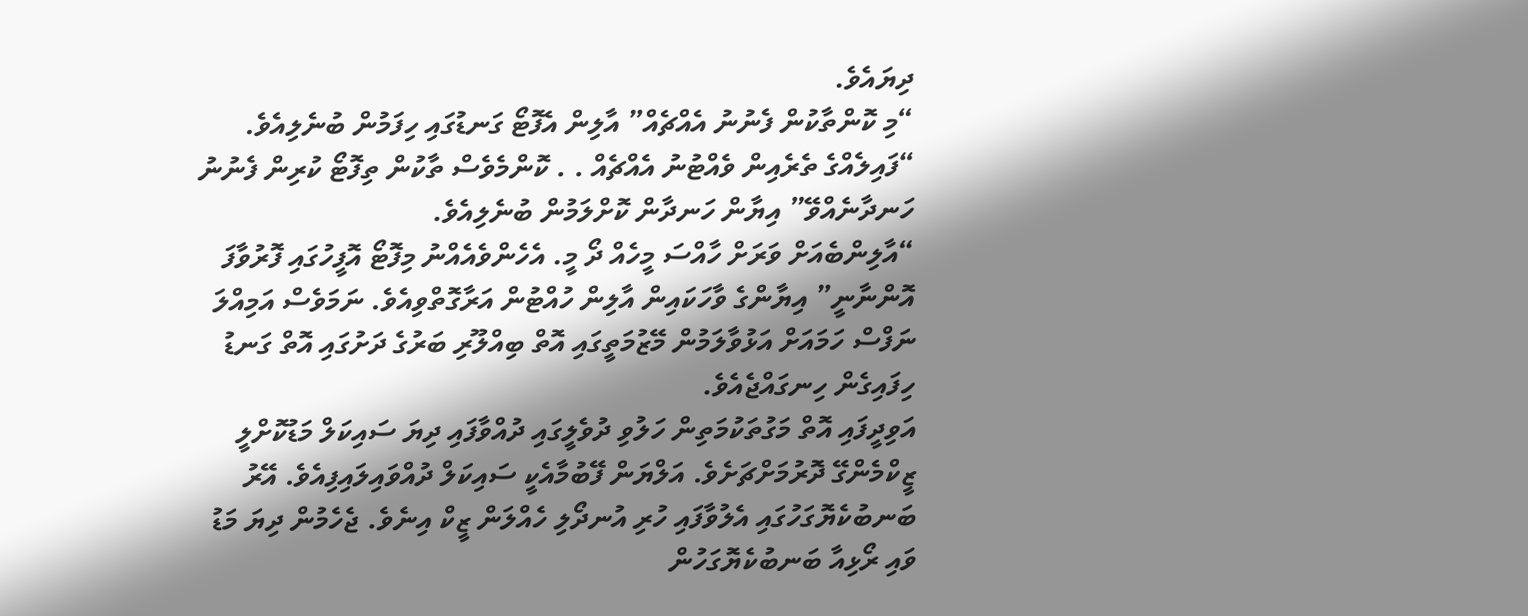ދިޔައެވެ.
“މި ކޮންތާކުން ފެނުނު އެއްޗެއް” އާލިން އެފޮޓޯ ގަނޑުގައި ހިފަމުން ބުނެލިއެވެ.
“ފައިލެއްގެ ތެރެއިން ވެއްޓުނު އެއްޗެއް . . ކޮންމެވެސް ތާކުން ތިފޮޓޯ ކުރިން ފެނުނު ހަނދާނެއްވޭ” އިޔާން ހަނދާން ކޮށްލަމުން ބުނެލިއެވެ.
“އާލިންބެއަށް ވަރަށް ހާއްސަ މީހެއް ދޯ މީ. އެހެންވެއެއްނު މިފޮޓޯ އޮފީހުގައި ފޮރުވާފަ އޮންނާނީ” އިޔާންގެ ވާހަކައިން އާލިން ހުއްޓުން އަރާގޮތްވިއެވެ. ނަމަވެސް އަމިއްލަ ނަފްސް ހަމައަށް އަޅުވާލަމުން މޭޒުމަތީގައި އޮތް ބިއްލޫރި ބަރުގެ ދަށުގައި އޮތް ގަނޑު ހިފައިގެން ހިނގައްޖެއެވެ.
އަވިދީފައި އޮތް މަގުތަކުމަތިން ހަލުވި ދުވެލީގައި ދުއްވާފައި ދިޔަ ސައިކަލް މަޑުކޮށްލީ ޒީކްމެންގޭ ދޮރުމަށްޗަށެވެ. އަލްޔަން ފޭބުމާއެކީ ސައިކަލް ދުއްވައިލައިފިއެވެ. އޭރު ބަނބުކެޔޮގަހުގައި އެލުވާފައި ހުރި އުނދޯލި ހެއްލަން ޒީކް އިނެވެ. ޖެހެމުން ދިޔަ މަޑު ވައި ރޯޅިއާ ބަނބުކެޔޮގަހުން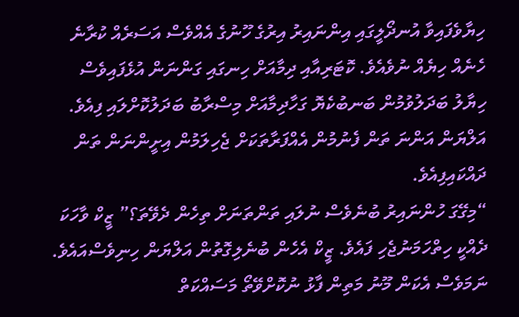ހިޔާވެފައިވާ އުނދޯލީގައި އިންނައިރު އިރުގެ ހޫނުގެ އެއްވެސް އަސަރެއް ކުރާނެ ހެނެއް ހިޔެއް ނުވެއެވެ. ކޮޓަރިއާއި ދިމާއަށް ހިނގައި ގަންނަން އުޅެފައިވެސް ހިޔާލު ބަދަލުވުމުން ބަނބުކެޔޮ ގަހާދިމާއަށް މިސްރާބު ބަދަލުކޮށްލައި ފިއެވެ. އަލްޔަން އަންނަ ތަން ފެނުމުން އެއްފަރާތަކަށް ޖެހިލަމުން އިށީންނަން ތަން ދައްކައިފިއެވެ.
“މިގޭގަ ހުންނައިރު ބުނެވެސް ނުލައި ތަންތަނަށް ތިހެން ދެވޭތަ؟” ޒީކް ވާހަކަ ދެއްކީ ހިތްހަމަނުޖެހި ފައެވެ. ޒީކް އެހެން ބުނެލިގޮތުން އަލްޔަން ހިނިވެސްއައެވެ. ނަމަވެސް އެކަން މޫނު މަތިން ފާޅު ނުކޮށްވޭތޯ މަސައްކަތް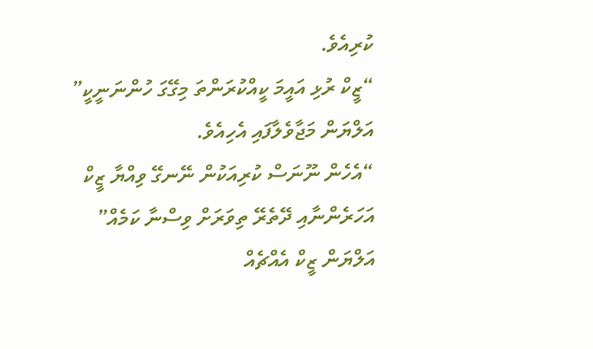ކުރިއެވެ.
“ޒީކް ރުޅި އައީމަ ކީއްކުރަންތަ މިގޭގަ ހުންނަނީކީ” އަލްޔަން މަޖާވެލާފައި އެހިއެވެ.
“އެހެން ނޫނަސް ކުރިއަކުން ނޭނގޭ ވިއްޔާ ޒީކް އަހަރެންނާއި ދޭތެރޭ ތިވަރަށް ވިސްނާ ކަމެއް” އަލްޔަން ޒީކް އެއްޗެއް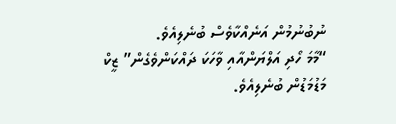ނުބުނުމުން އަނެއްކާވެސް ބުނެލިއެވެ.
“މާމަ ހޯދި އަލްޔަންއާއި ވާހަކަ ދައްކަންވެގެން” ޒީކް މަޑުމަޑުން ބުނެލިއެވެ.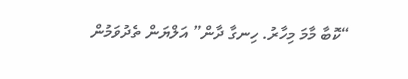“ކޮބާ މާމަ މިހާރު. ހިނގާ ދާން” އަލްޔަން ތެދުވަމުން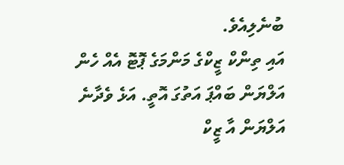ބުނެލިއެވެ.
އައި ތިންކް ޒީކްގެ މަންމަގެ ޕޮޓޮ އެއް ހެން އަލްޔަން ބައްޕަ އަތުގަ އޮތީ. އަޅެ ވެދާނެ އަލްޔަން އާ ޒީކް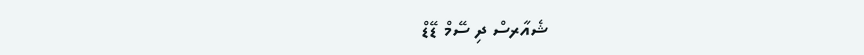ޝެއާރސް ދި ސޭމް ޑޭޑް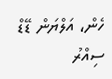ހެން، އަލްޔަން ޑޭޑް ސިއްރު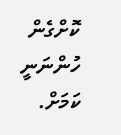ކޮށްގެން ހުންނަނީ ކަމަށް.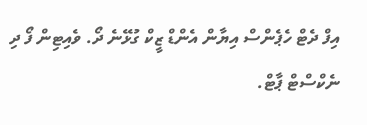އިފް ދެޓް ހެޕެންސް އިޔާން އެންޑް ޒީކް ގުޅޭނެ ދޯ. ވެއިޓިން ފޯ ދި ނެކްސްޓް ޕާޓް.